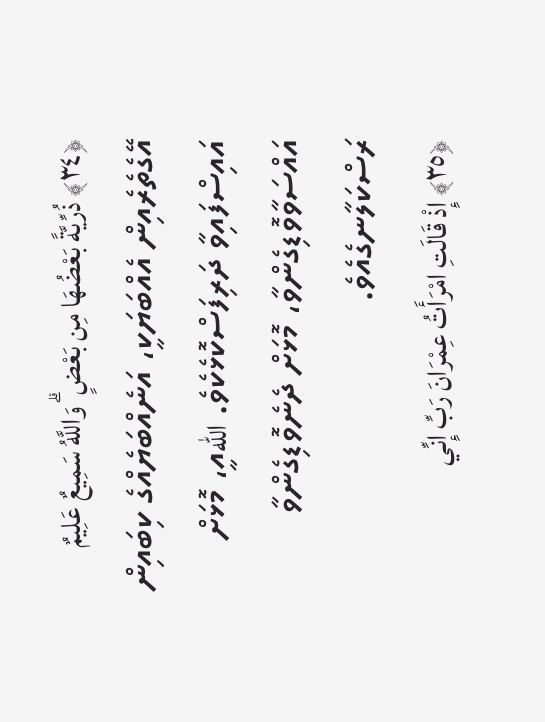﴿٣٤﴾ ذُرِّيَّةً بَعْضُهَا مِن بَعْضٍ ۗ وَاللَّهُ سَمِيعٌ عَلِيمٌ އޭގެތެރެއިން އެއްބަޔަކީ، އަނެއްބަޔެއްގެ ކިބައިން އައިސްފައިވާ ދަރިފަސްކޮޅެކެވެ. اللهއީ، މޮޅަށް އައްސަވާވޮޑިގެންވާ، މޮޅަށް ދެނެވޮޑިގެންވާ ރަސްކަލާނގެއެވެ.
﴿٣٥﴾ إِذْ قَالَتِ امْرَأَتُ عِمْرَانَ رَبِّ إِنِّي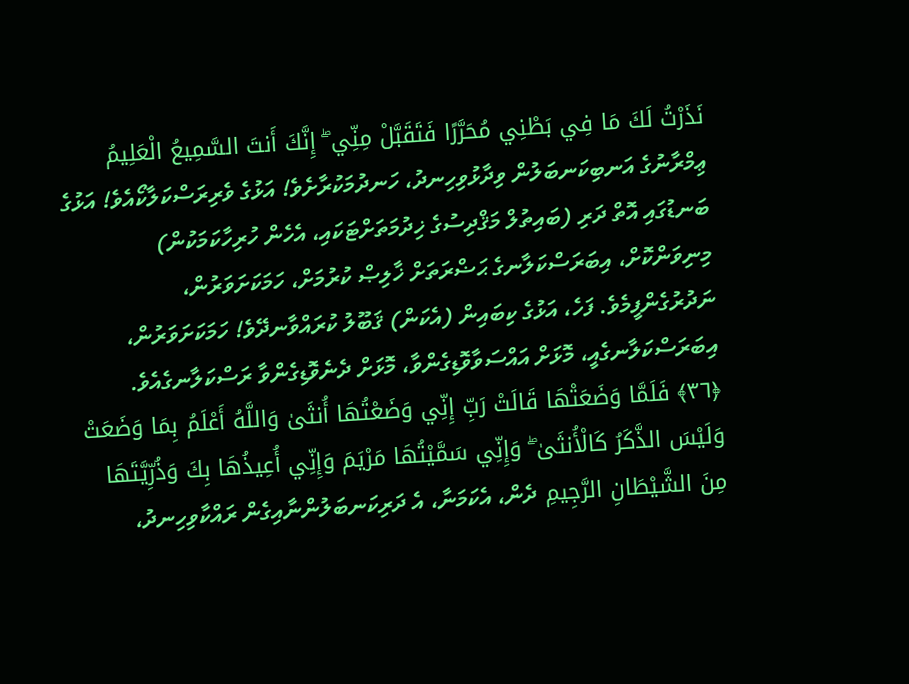نَذَرْتُ لَكَ مَا فِي بَطْنِي مُحَرَّرًا فَتَقَبَّلْ مِنِّي ۖ إِنَّكَ أَنتَ السَّمِيعُ الْعَلِيمُ ޢިމްރާނުގެ އަނބިކަނބަލުން ވިދާޅުވިހިނދު، ހަނދުމަކުރާށެވެ! އަޅުގެ ވެރިރަސްކަލާކޯއެވެ! އަޅުގެ ބަނޑުގައި އޮތް ދަރި (ބައިތުލް މަޤްދިސުގެ ޚިދުމަތަށްޓަކައި، އެހެން ހުރިހާކަމަކުން) މިނިވަންކޮށް، އިބަރަސްކަލާނގެ ޙަޟްރަތަށް ޚާލިޞް ކުރުމަށް، ހަމަކަށަވަރުން، ނަދުރުގެންފީމެވެ. ފަހެ، އަޅުގެ ކިބައިން (އެކަން) ޤަބޫލު ކުރައްވާނދޭވެ! ހަމަކަށަވަރުން، އިބަރަސްކަލާނގެއީ، މޮޅަށް އައްސަވާވޮޑިގެންވާ، މޮޅަށް ދެނެވޮޑިގެންވާ ރަސްކަލާނގެއެވެ.
﴿٣٦﴾ فَلَمَّا وَضَعَتْهَا قَالَتْ رَبِّ إِنِّي وَضَعْتُهَا أُنثَىٰ وَاللَّهُ أَعْلَمُ بِمَا وَضَعَتْ وَلَيْسَ الذَّكَرُ كَالْأُنثَىٰ ۖ وَإِنِّي سَمَّيْتُهَا مَرْيَمَ وَإِنِّي أُعِيذُهَا بِكَ وَذُرِّيَّتَهَا مِنَ الشَّيْطَانِ الرَّجِيمِ ދެން، އެކަމަނާ، އެ ދަރިކަނބަލުންނާއިގެން ރައްކާވިހިނދު،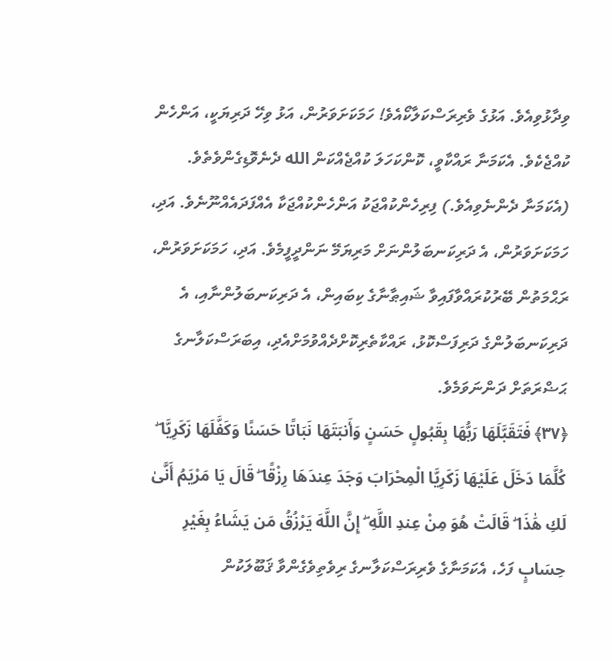ވިދާޅުވިއެވެ. އަޅުގެ ވެރިރަސްކަލާކޯއެވެ! ހަމަކަށަވަރުން، އަޅު ވިހޭ ދަރިޔަކީ، އަންހެން ކުއްޖެކެވެ. އެކަމަނާ ރައްކާވީ، ކޮންކަހަލަ ކުއްޖެއްކަން الله ދެނެވޮޑިގެންވެތެވެ. (އެކަމަނާ ދެންނެވިއެވެ.) ފިރިހެންކުއްޖަކު އަންހެންކުއްޖަކާ އެއްފަދައެއްނޫނެވެ. އަދި، ހަމަކަށަވަރުން، އެ ދަރިކަނބަލުންނަށް މަރިޔަމޭ ނަންދީފީމެވެ. އަދި، ހަމަކަށަވަރުން، ރަޙްމަތުން ބޭރުކުރައްވާފައިވާ ޝައިޠާނާގެ ކިބައިން، އެ ދަރިކަނބަލުންނާއި، އެ ދަރިކަނބަލުންގެ ދަރިފަސްކޮޅު، ރައްކާތެރިކޮށްދެއްވުމަށްއެދި، އިބަރަސްކަލާނގެ ޙަޟްރަތަށް ދަންނަވަމެވެ.
﴿٣٧﴾ فَتَقَبَّلَهَا رَبُّهَا بِقَبُولٍ حَسَنٍ وَأَنبَتَهَا نَبَاتًا حَسَنًا وَكَفَّلَهَا زَكَرِيَّا ۖ كُلَّمَا دَخَلَ عَلَيْهَا زَكَرِيَّا الْمِحْرَابَ وَجَدَ عِندَهَا رِزْقًا ۖ قَالَ يَا مَرْيَمُ أَنَّىٰ لَكِ هَٰذَا ۖ قَالَتْ هُوَ مِنْ عِندِ اللَّهِ ۖ إِنَّ اللَّهَ يَرْزُقُ مَن يَشَاءُ بِغَيْرِ حِسَابٍ ފަހެ، އެކަމަނާގެ ވެރިރަސްކަލާނގެ ރިވެތިވެގެންވާ ޤަބޫލަކުން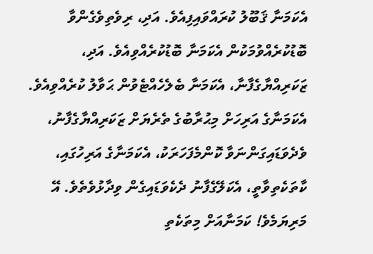އެކަމަނާ ޤަބޫލު ކުރައްވައިފިއެވެ. އަދި، ރިވެތިވެގެންވާ ބޮޑުކުރެއްވުމަކުން އެކަމަނާ ބޮޑުކުރެއްވިއެވެ. އަދި، ޒަކަރިއްޔާގެފާނާ، އެކަމަނާ ބެލެހެއްޓެވުން ޙަވާލު ކުރެއްވިއެވެ. އެކަމަނާގެ އަރިހަށް މިޙުރާބުގެ ތެރެޔަށް ޒަކަރިއްޔާގެފާނު، ވެދެވަޑައިގަންނަވާ ކޮންމެފަހަރަކު، އެކަމަނާގެ އަރިހުގައި، ކާތަކެތިވާތީ، އެކަލޭގެފާނު ދެކެވަޑައިގެން ވިދާޅުވެތެވެ. އޭ މަރިޔަމެވެ! ކަމަނާއަށް މިތަކެތި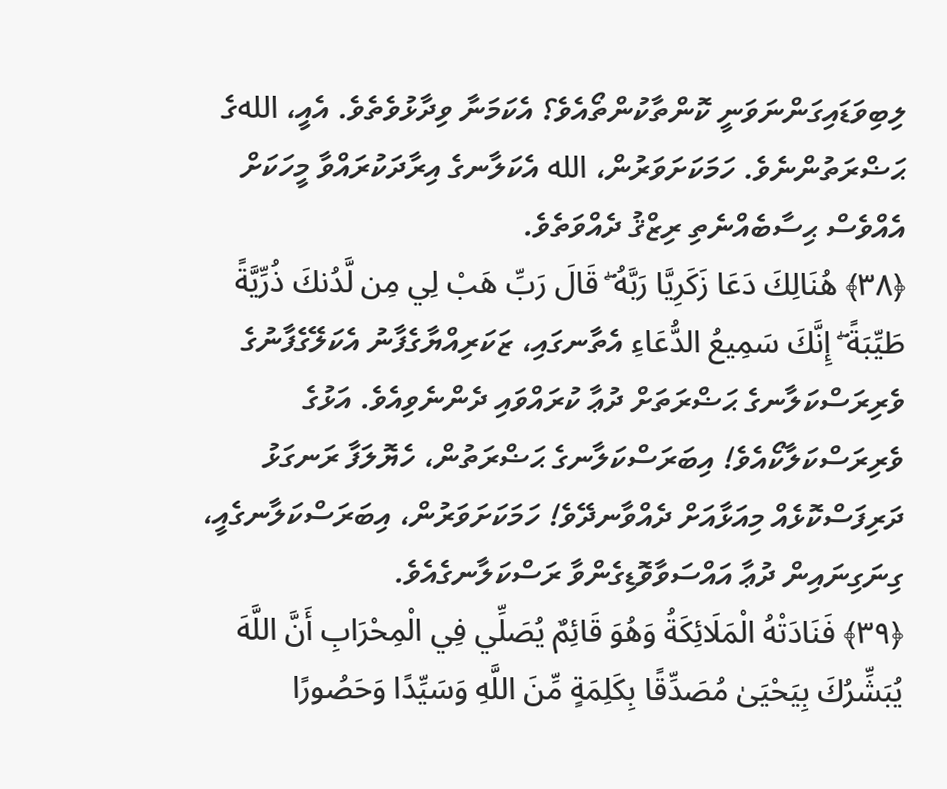ލިބިވަޑައިގަންނަވަނީ ކޮންތާކުންތޯއެވެ؟ އެކަމަނާ ވިދާޅުވެތެވެ. އެއީ، اللهގެ ޙަޟްރަތުންނެވެ. ހަމަކަށަވަރުން، الله އެކަލާނގެ އިރާދަކުރައްވާ މީހަކަށް އެއްވެސް ޙިސާބެއްނެތި ރިޒްޤު ދެއްވަތެވެ.
﴿٣٨﴾ هُنَالِكَ دَعَا زَكَرِيَّا رَبَّهُ ۖ قَالَ رَبِّ هَبْ لِي مِن لَّدُنكَ ذُرِّيَّةً طَيِّبَةً ۖ إِنَّكَ سَمِيعُ الدُّعَاءِ އެތާނގައި، ޒަކަރިއްޔާގެފާނު އެކަލޭގެފާނުގެ ވެރިރަސްކަލާނގެ ޙަޟްރަތަށް ދުޢާ ކުރައްވައި ދެންނެވިއެވެ. އަޅުގެ ވެރިރަސްކަލާކޯއެވެ! އިބަރަސްކަލާނގެ ޙަޟްރަތުން، ހެޔޮލަފާ ރަނގަޅު ދަރިފަސްކޮޅެއް މިއަޅާއަށް ދެއްވާނދޭވެ! ހަމަކަށަވަރުން، އިބަރަސްކަލާނގެއީ، ގިނަގިނައިން ދުޢާ އައްސަވާވޮޑިގެންވާ ރަސްކަލާނގެއެވެ.
﴿٣٩﴾ فَنَادَتْهُ الْمَلَائِكَةُ وَهُوَ قَائِمٌ يُصَلِّي فِي الْمِحْرَابِ أَنَّ اللَّهَ يُبَشِّرُكَ بِيَحْيَىٰ مُصَدِّقًا بِكَلِمَةٍ مِّنَ اللَّهِ وَسَيِّدًا وَحَصُورًا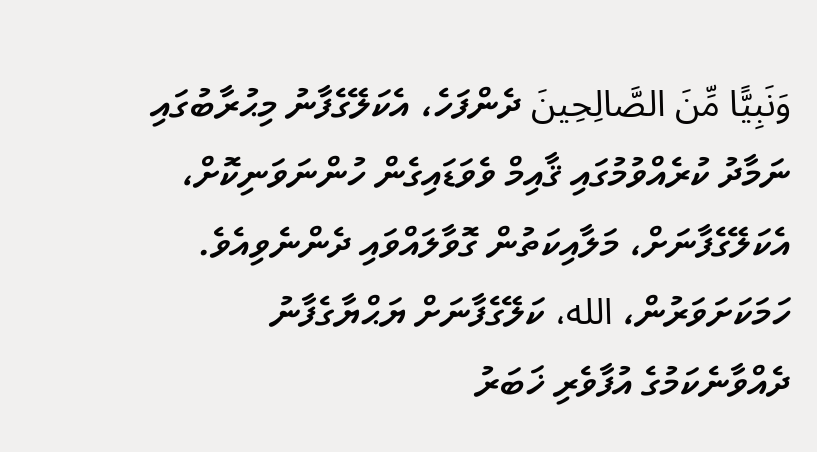وَنَبِيًّا مِّنَ الصَّالِحِينَ ދެންފަހެ، އެކަލޭގެފާނު މިޙުރާބުގައި ނަމާދު ކުރެއްވުމުގައި ޤާއިމް ވެވަޑައިގެން ހުންނަވަނިކޮށް، އެކަލޭގެފާނަށް، މަލާއިކަތުން ގޮވާލައްވައި ދެންނެވިއެވެ. ހަމަކަށަވަރުން، الله، ކަލޭގެފާނަށް ޔަޙްޔާގެފާނު ދެއްވާނެކަމުގެ އުފާވެރި ޚަބަރު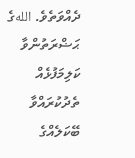ދެއްވަތެވެ. اللهގެ ޙަޟްރަތުންވާ ކަލިމަފުޅެއް ތެދުކުރައްވާ ބޭކަލެއްގެ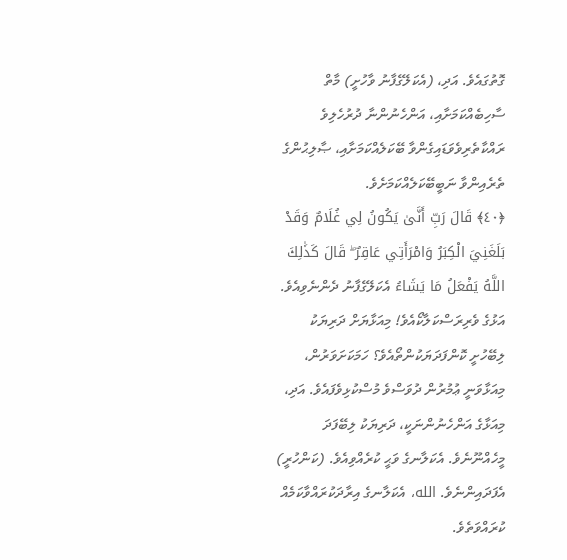ގޮތުގައެވެ. އަދި، (އެކަލޭގެފާނު ވާހުށީ) މާތް ސާހިބެއްކަމަށާއި، އަންހެނުންނާ ދުރުހެލިވެ ރައްކާތެރިވެވަޑައިގެންވާ ބޭކަލެއްކަމަށާއި، ޞާލިޙުންގެ ތެރެއިންވާ ނަބީބޭކަލެއްކަމަށެވެ.
﴿٤٠﴾ قَالَ رَبِّ أَنَّىٰ يَكُونُ لِي غُلَامٌ وَقَدْ بَلَغَنِيَ الْكِبَرُ وَامْرَأَتِي عَاقِرٌ ۖ قَالَ كَذَٰلِكَ اللَّهُ يَفْعَلُ مَا يَشَاءُ އެކަލޭގެފާނު ދެންނެވިއެވެ. އަޅުގެ ވެރިރަސްކަލާކޯއެވެ! މިއަޅާޔަށް ދަރިޔަކު ލިބޭހުށީ ކޮންފަދަޔަކުންތޯއެވެ؟ ހަމަކަށަވަރުން، މިއަޅާވަނީ ޢުމުރުން ދުވަސްވެ މުސްކުޅިވެފައެވެ. އަދި، މިއަޅާގެ އަންހެނުންނަކީ، ދަރިޔަކު ލިބޭފަދަ މީހެއްނޫނެވެ. އެކަލާނގެ ވަޙީ ކުރެއްވިއެވެ. (ކަންހުރީ) އެފަދައިންނެވެ. الله، އެކަލާނގެ އިރާދަކުރައްވާކަމެއް ކުރައްވަތެވެ.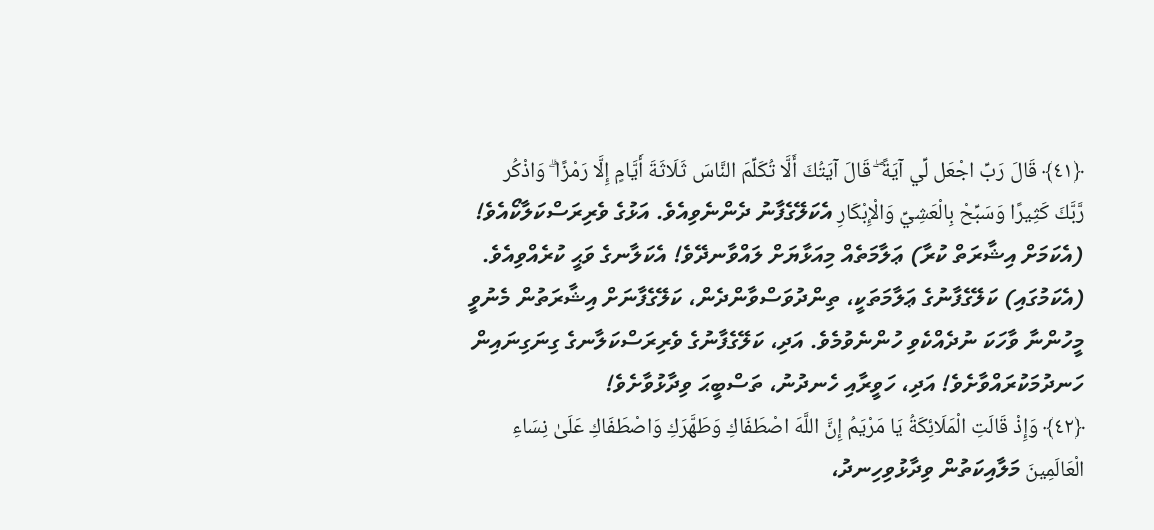﴿٤١﴾ قَالَ رَبِّ اجْعَل لِّي آيَةً ۖ قَالَ آيَتُكَ أَلَّا تُكَلِّمَ النَّاسَ ثَلَاثَةَ أَيَّامٍ إِلَّا رَمْزًا ۗ وَاذْكُر رَّبَّكَ كَثِيرًا وَسَبِّحْ بِالْعَشِيِّ وَالْإِبْكَارِ އެކަލޭގެފާނު ދެންނެވިއެވެ. އަޅުގެ ވެރިރަސްކަލާކޯއެވެ! (އެކަމަށް އިޝާރަތް ކުރާ) ޢަލާމަތެއް މިއަޅާޔަށް ލައްވާނދޭވެ! އެކަލާނގެ ވަޙީ ކުރެއްވިއެވެ. (އެކަމުގައި) ކަލޭގެފާނުގެ ޢަލާމަތަކީ، ތިންދުވަސްވާންދެން، ކަލޭގެފާނަށް އިޝާރަތުން މެނުވީ މީހުންނާ ވާހަކަ ނުދެއްކެވި ހުންނެވުމެވެ. އަދި، ކަލޭގެފާނުގެ ވެރިރަސްކަލާނގެ ގިނަގިނައިން ހަނދުމަކުރައްވާށެވެ! އަދި، ހަވީރާއި ހެނދުނު، ތަސްބީޙަ ވިދާޅުވާށެވެ!
﴿٤٢﴾ وَإِذْ قَالَتِ الْمَلَائِكَةُ يَا مَرْيَمُ إِنَّ اللَّهَ اصْطَفَاكِ وَطَهَّرَكِ وَاصْطَفَاكِ عَلَىٰ نِسَاءِ الْعَالَمِينَ މަލާއިކަތުން ވިދާޅުވިހިނދު،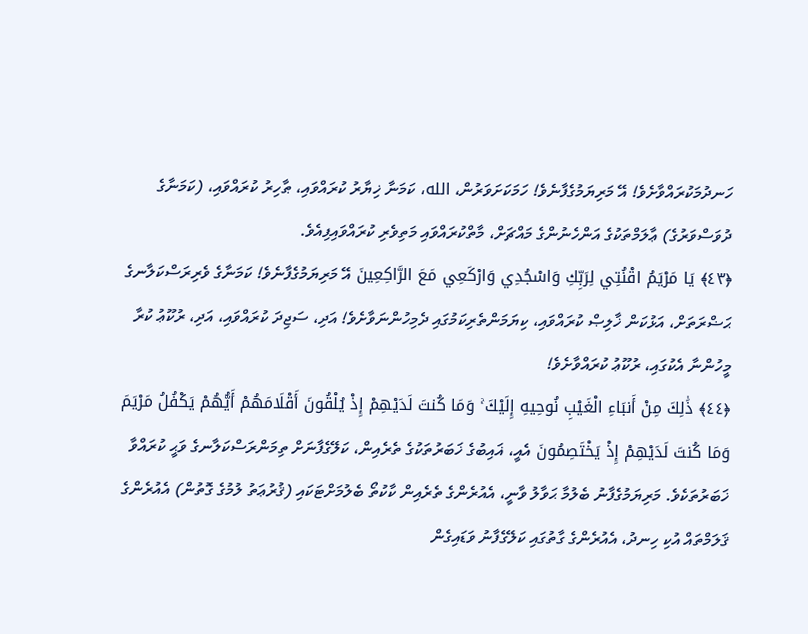ހަނދުމަކުރައްވާށެވެ! އޭ މަރިޔަމުގެފާނެވެ! ހަމަކަށަވަރުން، الله، ކަމަނާ ޚިޔާރު ކުރައްވައި، ޠާހިރު ކުރައްވައި، (ކަމަނާގެ ދުވަސްވަރުގެ) ޢާލަމްތަކުގެ އަންހެނުންގެ މައްޗަށް، މާތްކުރައްވައި މަތިވެރި ކުރައްވައިފިއެވެ.
﴿٤٣﴾ يَا مَرْيَمُ اقْنُتِي لِرَبِّكِ وَاسْجُدِي وَارْكَعِي مَعَ الرَّاكِعِينَ އޭ މަރިޔަމުގެފާނެވެ! ކަމަނާގެ ވެރިރަސްކަލާނގެ ޙަޟްރަތަށް، އަޅުކަން ޚާލިޞް ކުރައްވައި، ކިޔަމަންތެރިކަމުގައި ދެމިހުންނަވާށެވެ! އަދި، ސަޖިދަ ކުރައްވައި، އަދި، ރުކޫޢު ކުރާ މީހުންނާ އެކުގައި، ރުކޫޢު ކުރައްވާށެވެ!
﴿٤٤﴾ ذَٰلِكَ مِنْ أَنبَاءِ الْغَيْبِ نُوحِيهِ إِلَيْكَ ۚ وَمَا كُنتَ لَدَيْهِمْ إِذْ يُلْقُونَ أَقْلَامَهُمْ أَيُّهُمْ يَكْفُلُ مَرْيَمَ وَمَا كُنتَ لَدَيْهِمْ إِذْ يَخْتَصِمُونَ އެއީ، ޣައިބުގެ ޚަބަރުތަކުގެ ތެރެއިން، ކަލޭގެފާނަށް ތިމަންރަސްކަލާނގެ ވަޙީ ކުރައްވާ ޚަބަރުތަކެވެ. މަރިޔަމުގެފާނު ބެލުމާ ޙަވާލު ވާނީ، އެއުރެންގެ ތެރެއިން ކާކުތޯ ބެލުމަށްޓަކައި (ޤުރުޢަތު ލުމުގެ ގޮތުން) އެއުރެންގެ ޤަލަމްތައް އުކި ހިނދު، އެއުރެންގެ ގާތުގައި ކަލޭގެފާނު ވަޑައިގެން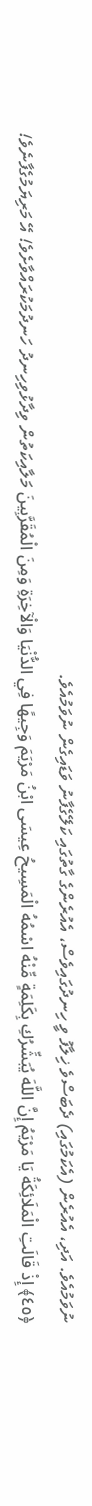ނުވަމުއެވެ. އަދި، އެއުރެން (އެކަމުގައި) ދެބަސްވެ ޚިލާފު ވީ ހިނދުގައިވެސް، އެއުރެންގެ ގާތުގައި ކަލޭގެފާނު ވަޑައިގެން ނުވަމުއެވެ.
﴿٤٥﴾ إِذْ قَالَتِ الْمَلَائِكَةُ يَا مَرْيَمُ إِنَّ اللَّهَ يُبَشِّرُكِ بِكَلِمَةٍ مِّنْهُ اسْمُهُ الْمَسِيحُ عِيسَى ابْنُ مَرْيَمَ وَجِيهًا فِي الدُّنْيَا وَالْآخِرَةِ وَمِنَ الْمُقَرَّبِينَ މަލާއިކަތުން ވިދާޅުވިހިނދު ހަނދުމަކުރައްވާށެވެ! އޭ މަރިޔަމުގެފާނެވެ!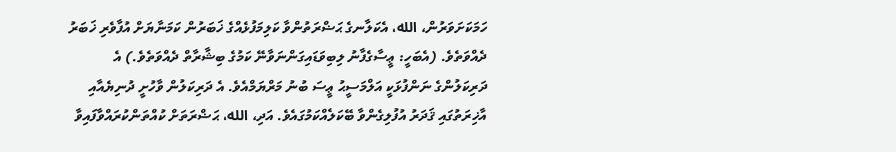ހަމަކަށަވަރުން، الله، އެކަލާނގެ ޙަޟްރަތުންވާ ކަލިމަފުޅެއްގެ ޚަބަރުން ކަމަނާޔަށް އުފާވެރި ޚަބަރު ދެއްވަތެވެ. (އެބަހީ: ޢީސާގެފާނު ލިބިވަޑައިގަންނަވާނޭ ކަމުގެ ބިޝާރާތް ދެއްވަތެވެ.) އެ ދަރިކަލުންގެ ނަންފުޅަކީ އަލްމަސީޙު ޢީސަ ބުނު މަރްޔަމްއެވެ. އެ ދަރިކަލުން ވާހުށީ ދުނިޔެއާއި އާޚިރަތުގައި ޤަދަރު އުފުލިގެންވާ ބޭކަލެއްކަމުގައެވެ. އަދި، الله، ޙަޟްރަތަށް ކުއްތަންކުރައްވާފައިވާ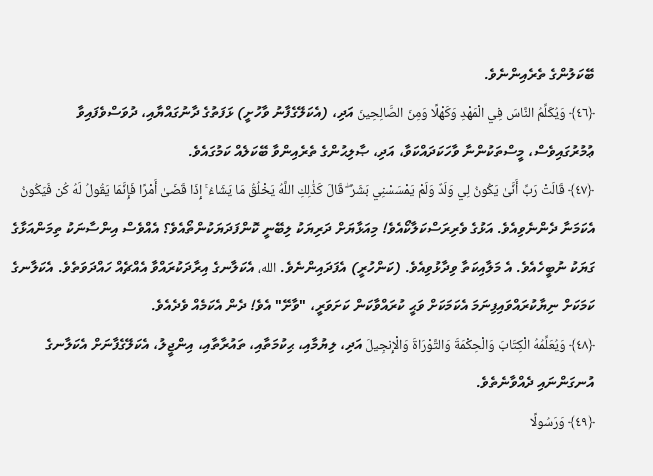ބޭކަލުންގެ ތެރެއިންނެވެ.
﴿٤٦﴾ وَيُكَلِّمُ النَّاسَ فِي الْمَهْدِ وَكَهْلًا وَمِنَ الصَّالِحِينَ އަދި، (އެކަލޭގެފާނު ވާހުށީ) ޅަފަތުގެ ދާނުގައްޔާއި، ދުވަސްވެފައިވާ ޢުމުރުގައިވެސް، މީސްތަކުންނާ ވާހަކަދައްކަވާ، އަދި، ޞާލިޙުންގެ ތެރެއިންވާ ބޭކަލެއް ކަމުގައެވެ.
﴿٤٧﴾ قَالَتْ رَبِّ أَنَّىٰ يَكُونُ لِي وَلَدٌ وَلَمْ يَمْسَسْنِي بَشَرٌ ۖ قَالَ كَذَٰلِكِ اللَّهُ يَخْلُقُ مَا يَشَاءُ ۚ إِذَا قَضَىٰ أَمْرًا فَإِنَّمَا يَقُولُ لَهُ كُن فَيَكُونُ އެކަމަނާ ދެންނެވިއެވެ. އަޅުގެ ވެރިރަސްކަލާކޯއެވެ! މިއަޅާޔަށް ދަރިޔަކު ލިބޭނީ ކޮންފަދަޔަކުންތޯއެވެ؟ އެއްވެސް އިންސާނަކު ތިމަންއަޅާގެ ގަޔަކު ނުބީހެއެވެ. އެ މަލާއިކަތާ ވިދާޅުވިއެވެ. (ކަންހުރީ) އެފަދައިންނެވެ. الله، އެކަލާނގެ އިރާދަކުރައްވާ އެއްޗެއް ހައްދަވަތެވެ. އެކަލާނގެ ކަމަކަށް ނިޔާކުރައްވައިފިނަމަ އެކަމަކަށް ވަޙީ ކުރައްވާކަން ކަށަވަރީ، "ވާށޭ" އެވެ! ދެން އެކަމެއް ވެދެއެވެ.
﴿٤٨﴾ وَيُعَلِّمُهُ الْكِتَابَ وَالْحِكْمَةَ وَالتَّوْرَاةَ وَالْإِنجِيلَ އަދި، ލިޔުމާއި، ޙިކުމަތާއި، ތައުރާތާއި، އިންޖީލު، އެކަލޭގެފާނަށް އެކަލާނގެ އުނގަންނައި ދެއްވާނެތެވެ.
﴿٤٩﴾ وَرَسُولًا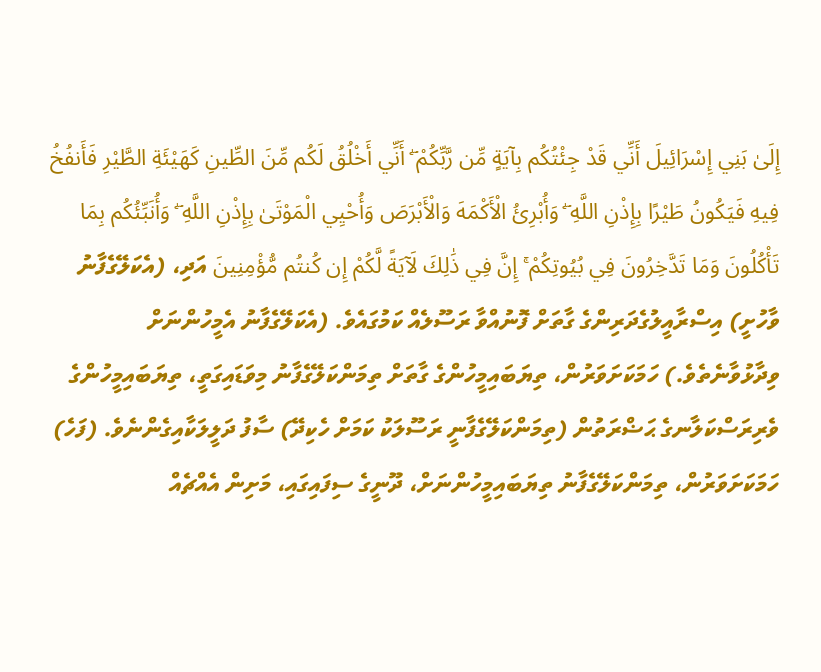إِلَىٰ بَنِي إِسْرَائِيلَ أَنِّي قَدْ جِئْتُكُم بِآيَةٍ مِّن رَّبِّكُمْ ۖ أَنِّي أَخْلُقُ لَكُم مِّنَ الطِّينِ كَهَيْئَةِ الطَّيْرِ فَأَنفُخُ فِيهِ فَيَكُونُ طَيْرًا بِإِذْنِ اللَّهِ ۖ وَأُبْرِئُ الْأَكْمَهَ وَالْأَبْرَصَ وَأُحْيِي الْمَوْتَىٰ بِإِذْنِ اللَّهِ ۖ وَأُنَبِّئُكُم بِمَا تَأْكُلُونَ وَمَا تَدَّخِرُونَ فِي بُيُوتِكُمْ ۚ إِنَّ فِي ذَٰلِكَ لَآيَةً لَّكُمْ إِن كُنتُم مُّؤْمِنِينَ އަދި، (އެކަލޭގެފާނު ވާހުށީ) އިސްރާއީލުގެދަރިންގެ ގާތަށް ފޮނުއްވާ ރަސޫލެއް ކަމުގައެވެ. (އެކަލޭގެފާނު އެމީހުންނަށް ވިދާޅުވާނެތެވެ.) ހަމަކަށަވަރުން، ތިޔަބައިމީހުންގެ ގާތަށް ތިމަންކަލޭގެފާނު މިވަޑައިގަތީ، ތިޔަބައިމީހުންގެ ވެރިރަސްކަލާނގެ ޙަޟްރަތުން (ތިމަންކަލޭގެފާނީ ރަސޫލަކު ކަމަށް ހެކިދޭ) ސާފު ދަލީލަކާއިގެންނެވެ. (ފަހެ) ހަމަކަށަވަރުން، ތިމަންކަލޭގެފާނު ތިޔަބައިމީހުންނަށް، ދޫނީގެ ސިފައިގައި، މަށިން އެއްޗެއް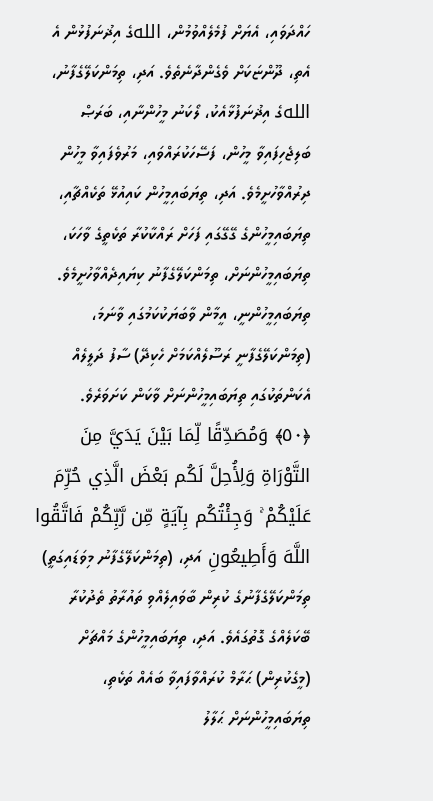ހައްދަވައި، އެޔަށް ފުމެލެއްވުމުން، اللهގެ އިޛުނަފުޅުން އެ އެތި، ދޫންޏަކަށް ވެގެންދާނެތެވެ. އަދި، ތިމަންކަލޭގެފާނު، اللهގެ އިޛުނަފުޅާއެކު، ލޯކަނު މީހުންނާއި، ބަރަޞް ބަލިޖެހިފައިވާ މީހުން، ފަސޭހަކުރައްވައި، މަރުވެފައިވާ މީހުން ދިރުއްވާހުށީމެވެ. އަދި، ތިޔަބައިމީހުން ކައިއުޅޭ ތަކެއްޗާއި، ތިޔަބައިމީހުންގެ ގޭގޭގައި ފަހަށް ރައްކާކުރާ ތަކެތީގެ ވާހަކަ، ތިޔަބައިމީހުންނަށް، ތިމަންކަލޭގެފާނު ކިޔައިދެއްވާހުށީމެވެ. ތިޔަބައިމީހުންނީ، އީމާން ވާބަޔަކުކަމުގައި ވާނަމަ، (ތިމަންކަލޭގެފާނީ ރަސޫލެއްކަމަށް ހެކިދޭ) ސާފު ދަލީލެއް އެކަންތަކުގައި ތިޔަބައިމީހުންނަށް ވާކަން ކަށަވަރެވެ.
﴿٥٠﴾ وَمُصَدِّقًا لِّمَا بَيْنَ يَدَيَّ مِنَ التَّوْرَاةِ وَلِأُحِلَّ لَكُم بَعْضَ الَّذِي حُرِّمَ عَلَيْكُمْ ۚ وَجِئْتُكُم بِآيَةٍ مِّن رَّبِّكُمْ فَاتَّقُوا اللَّهَ وَأَطِيعُونِ އަދި، (ތިމަންކަލޭގެފާނު މިވަޑައިގަތީ) ތިމަންކަލޭގެފާނުގެ ކުރިން ބާވައިލެއްވި ތައުރާތު ތެދުކުރާ ބޭކަލެއްގެ ގޮތުގައެވެ. އަދި، ތިޔަބައިމީހުންގެ މައްޗަށް (މީގެކުރިން) ޙަރާމް ކުރައްވާފައިވާ ބައެއް ތަކެތި، ތިޔަބައިމީހުންނަށް ޙަލާލު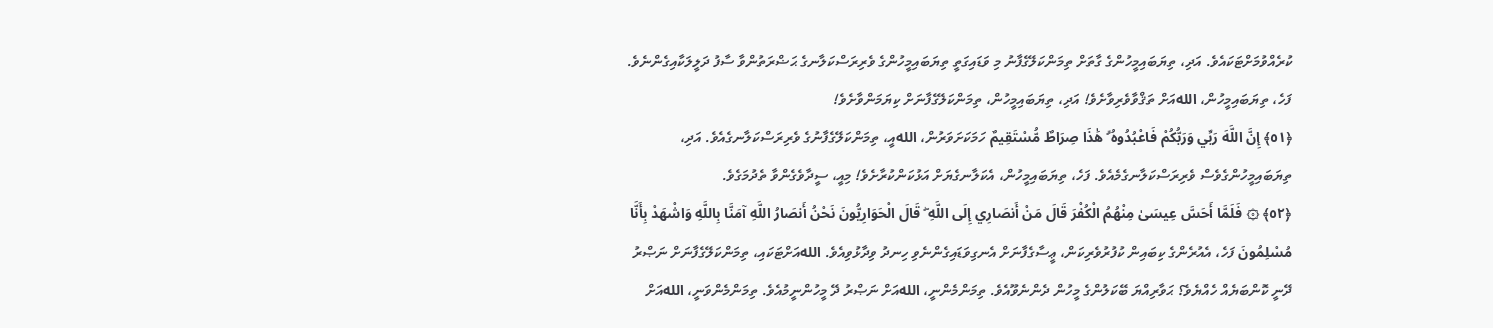ކުރެއްވުމަށްޓަކައެވެ. އަދި، ތިޔަބައިމީހުންގެ ގާތަށް ތިމަންކަލޭގެފާނު މި ވަޑައިގަތީ ތިޔަބައިމީހުންގެ ވެރިރަސްކަލާނގެ ޙަޟްރަތުންވާ ސާފު ދަލީލަކާއިގެންނެވެ. ފަހެ، ތިޔަބައިމީހުން، اللهއަށް ތަޤްވާވެރިވާށެވެ! އަދި، ތިޔަބައިމީހުން، ތިމަންކަލޭގެފާނަށް ކިޔަމަންވާށެވެ!
﴿٥١﴾ إِنَّ اللَّهَ رَبِّي وَرَبُّكُمْ فَاعْبُدُوهُ ۗ هَٰذَا صِرَاطٌ مُّسْتَقِيمٌ ހަމަކަށަވަރުން، اللهއީ، ތިމަންކަލޭގެފާނުގެ ވެރިރަސްކަލާނގެއެވެ. އަދި، ތިޔަބައިމީހުންގެވެސް ވެރިރަސްކަލާނގެމެއެވެ. ފަހެ، ތިޔަބައިމީހުން، އެކަލާނގެޔަށް އަޅުކަންކުރާށެވެ! މިއީ، ސީދާވެގެންވާ ތެދުމަގެވެ.
﴿٥٢﴾ ۞ فَلَمَّا أَحَسَّ عِيسَىٰ مِنْهُمُ الْكُفْرَ قَالَ مَنْ أَنصَارِي إِلَى اللَّهِ ۖ قَالَ الْحَوَارِيُّونَ نَحْنُ أَنصَارُ اللَّهِ آمَنَّا بِاللَّهِ وَاشْهَدْ بِأَنَّا مُسْلِمُونَ ފަހެ، އެއުރެންގެ ކިބައިން ކުފުރުވެރިކަން، ޢީސާގެފާނަށް އެނގިވަޑައިގެންނެވި ހިނދު ވިދާޅުވިއެވެ. اللهއަށްޓަކައި، ތިމަންކަލޭގެފާނަށް ނަޞްރު ދޭނީ ކޮންބަޔެއް ހެއްޔެވެ؟ ޙަވާރިއްޔަ ބޭކަލުންގެ މީހުން ދެންނެވޫއެވެ. ތިމަންމެންނީ، اللهއަށް ނަޞްރު ދޭ މީހުންނީމުއެވެ. ތިމަންމެންވަނީ، اللهއަށް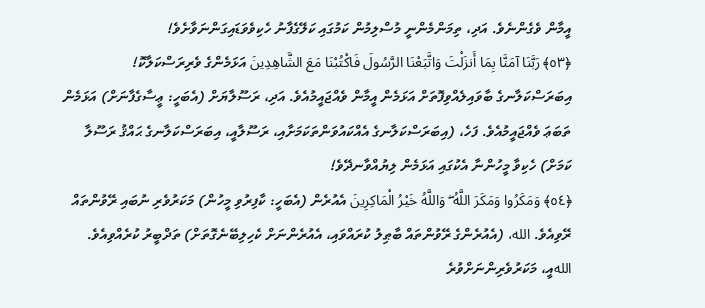އީމާން ވެގެންނެވެ. އަދި، ތިމަންމެންނީ މުސްލިމުން ކަމުގައި ކަލޭގެފާނު ހެކިވެވަޑައިގަންނަވާށެވެ!
﴿٥٣﴾ رَبَّنَا آمَنَّا بِمَا أَنزَلْتَ وَاتَّبَعْنَا الرَّسُولَ فَاكْتُبْنَا مَعَ الشَّاهِدِينَ އަޅަމެންގެ ވެރިރަސްކަލާކޮ! އިބަރަސްކަލާނގެ ބާވައިލެއްވިފޮތަށް އަޅަމެން އީމާން ވެއްޖައީމުއެވެ. އަދި، ރަސޫލާޔަށް (އެބަހީ: ޢީސާގެފާނަށް) އަޅަމެން ތަބަޢަ ވެއްޖައީމުއެވެ. ފަހެ، (އިބަރަސްކަލާނގެ އެއްކައުވަންތަކަމަށާއި، ރަސޫލާއީ، އިބަރަސްކަލާނގެ ޙައްޤު ރަސޫލާ ކަމަށް) ހެކިވާ މީހުންނާ އެކުގައި އަޅަމެން ލިޔުއްވާނދޭވެ!
﴿٥٤﴾ وَمَكَرُوا وَمَكَرَ اللَّهُ ۖ وَاللَّهُ خَيْرُ الْمَاكِرِينَ އެއުރެން (އެބަހީ: ކާފިރުވި މީހުން) މަކަރުވެރި ނުބައި ރޭވުންތައް ރޭވިއެވެ. الله، (އެއުރެންގެ ރޭވުންތައް ބާޠިލު ކުރައްވައި، އެއުރެންނަށް ކެހިލިބޭނެގޮތަށް) ތަދްބީރު ކުރެއްވިއެވެ. اللهއީ، މަކަރުވެރިންނަށްވުރެ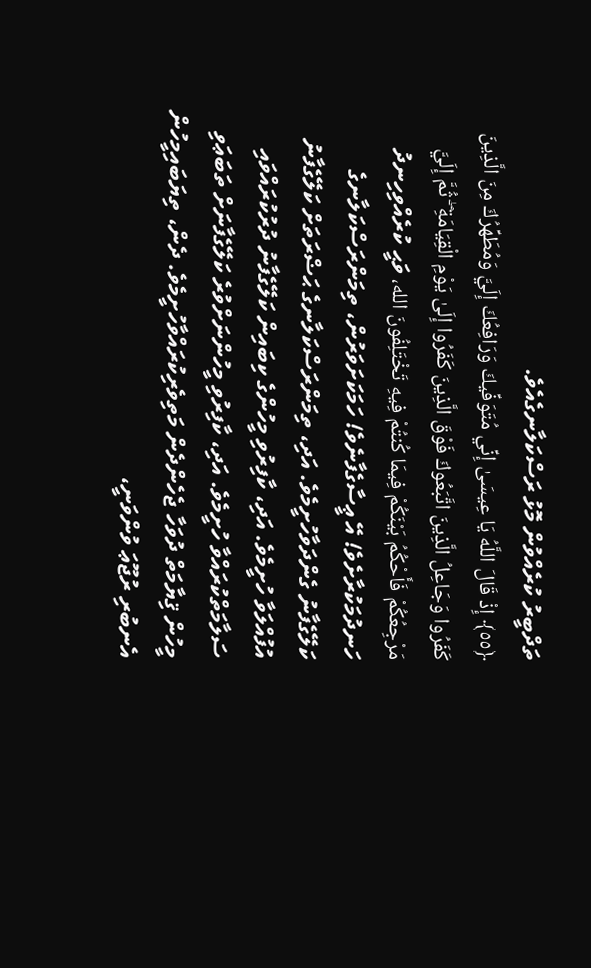ތަދްބީރު ކުރެއްވުން މޮޅު ރަސްކަލާނގެއެވެ.
﴿٥٥﴾ إِذْ قَالَ اللَّهُ يَا عِيسَىٰ إِنِّي مُتَوَفِّيكَ وَرَافِعُكَ إِلَيَّ وَمُطَهِّرُكَ مِنَ الَّذِينَ كَفَرُوا وَجَاعِلُ الَّذِينَ اتَّبَعُوكَ فَوْقَ الَّذِينَ كَفَرُوا إِلَىٰ يَوْمِ الْقِيَامَةِ ۖ ثُمَّ إِلَيَّ مَرْجِعُكُمْ فَأَحْكُمُ بَيْنَكُمْ فِيمَا كُنتُمْ فِيهِ تَخْتَلِفُونَ الله، ވަޙީ ކުރެއްވިހިނދު ހަނދުމަކުރާށެވެ! އޭ ޢީސާގެފާނެވެ! ހަމަކަށަވަރުން، ތިމަންރަސްކަލާނގެ ކަލޭގެފާނު ގެންދަވާހުށީމެވެ. އަދި، ތިމަންރަސްކަލާނގެ ޙަޟްރަތަށް ކަލޭގެފާނު އުފުއްލަވާ ހުށީމެވެ. އަދި، ކާފިރުވި މީހުންގެ ކިބައިން ކަލޭގެފާނު ދުރުކުރައްވައި ސަލާމަތްކުރައްވާ ހުށީމެވެ. އަދި، ކާފިރުވި މީހުންނަށްވުރެ ކަލޭގެފާނަށް ތަބަޢަވި މީހުން ޤިޔާމަތް ދުވަހާ ޖެހެންދެން މަތިވެރިކުރައްވާހުށީމެވެ. ދެން، ތިޔަބައިމީހުން އެނބުރި ރުޖޫޢަ ވުންވަނީ،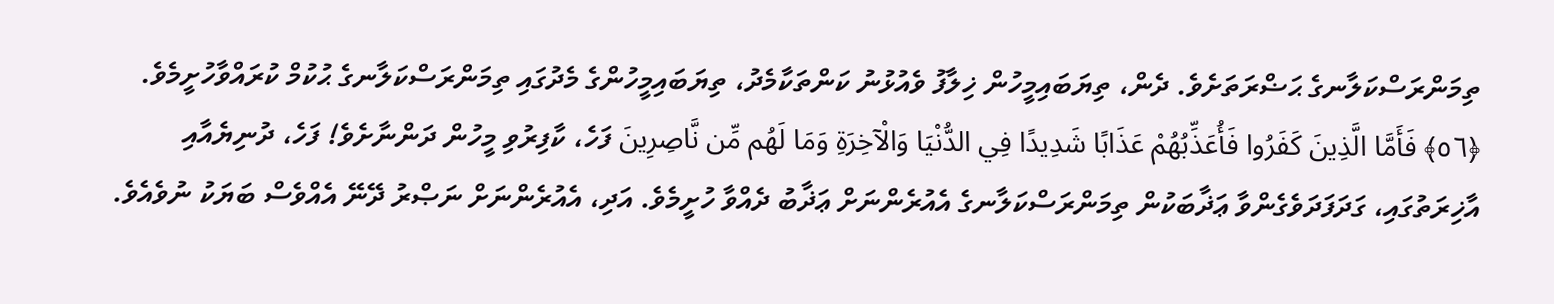ތިމަންރަސްކަލާނގެ ޙަޟްރަތަށެވެ. ދެން، ތިޔަބައިމީހުން ޚިލާފު ވެއުޅުނު ކަންތަކާމެދު، ތިޔަބައިމީހުންގެ މެދުގައި ތިމަންރަސްކަލާނގެ ޙުކުމް ކުރައްވާހުށީމެވެ.
﴿٥٦﴾ فَأَمَّا الَّذِينَ كَفَرُوا فَأُعَذِّبُهُمْ عَذَابًا شَدِيدًا فِي الدُّنْيَا وَالْآخِرَةِ وَمَا لَهُم مِّن نَّاصِرِينَ ފަހެ، ކާފިރުވި މީހުން ދަންނާށެވެ! ފަހެ، ދުނިޔެއާއި އާޚިރަތުގައި، ގަދަފަދަވެގެންވާ ޢަޛާބަކުން ތިމަންރަސްކަލާނގެ އެއުރެންނަށް ޢަޛާބު ދެއްވާ ހުށީމެވެ. އަދި، އެއުރެންނަށް ނަޞްރު ދޭނޭ އެއްވެސް ބަޔަކު ނުވެއެވެ.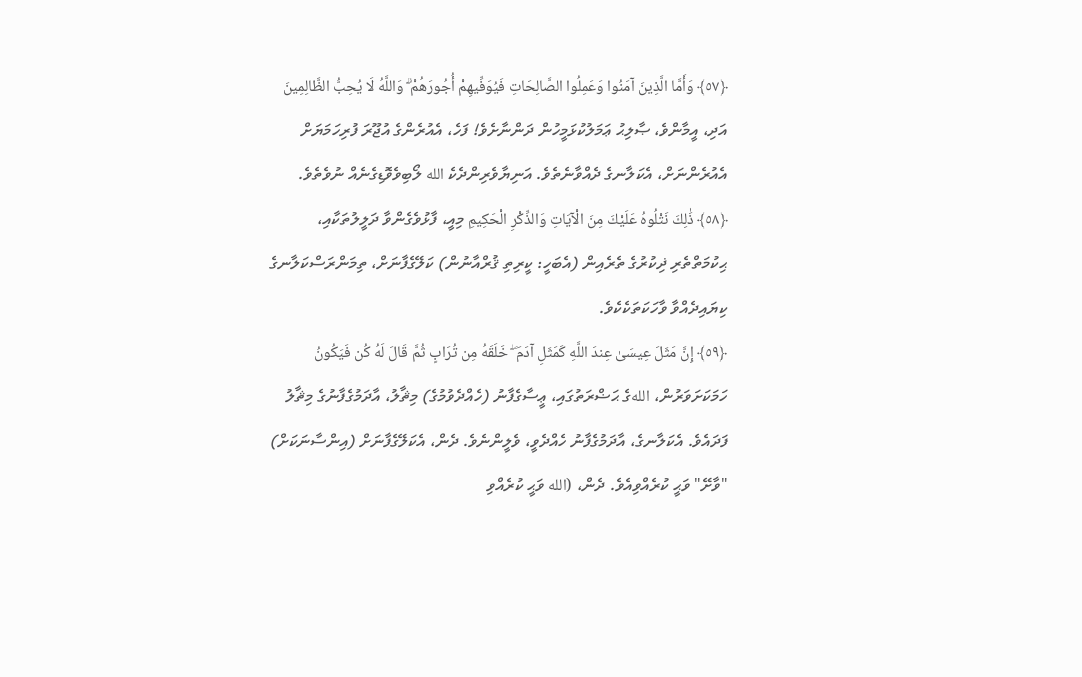﴿٥٧﴾ وَأَمَّا الَّذِينَ آمَنُوا وَعَمِلُوا الصَّالِحَاتِ فَيُوَفِّيهِمْ أُجُورَهُمْ ۗ وَاللَّهُ لَا يُحِبُّ الظَّالِمِينَ އަދި، އީމާންވެ، ޞާލިޙު ޢަމަލުކުޅަމީހުން ދަންނާށެވެ! ފަހެ، އެއުރެންގެ އުޖޫރަ ފުރިހަމަޔަށް އެއުރެންނަށް، އެކަލާނގެ ދެއްވާނެތެވެ. އަނިޔާވެރިންދެކެ الله ލޯބިވެވޮޑިގެނެއް ނުވެތެވެ.
﴿٥٨﴾ ذَٰلِكَ نَتْلُوهُ عَلَيْكَ مِنَ الْآيَاتِ وَالذِّكْرِ الْحَكِيمِ މިއީ، ފާޅުވެގެންވާ ދަލީލުތަކާއި، ޙިކުމަތްތެރި ޛިކުރުގެ ތެރެއިން (އެބަހީ: ކީރިތި ޤުރްއާނުން) ކަލޭގެފާނަށް، ތިމަންރަސްކަލާނގެ ކިޔައިދެއްވާ ވާހަކަތަކެކެވެ.
﴿٥٩﴾ إِنَّ مَثَلَ عِيسَىٰ عِندَ اللَّهِ كَمَثَلِ آدَمَ ۖ خَلَقَهُ مِن تُرَابٍ ثُمَّ قَالَ لَهُ كُن فَيَكُونُ ހަމަކަށަވަރުން، اللهގެ ޙަޟްރަތުގައި، ޢީސާގެފާނު (ހެއްދެވުމުގެ) މިޘާލު، އާދަމުގެފާނުގެ މިޘާލު ފަދައެވެ. އެކަލާނގެ، އާދަމުގެފާނު ހެއްދެވީ، ވެލީންނެވެ. ދެން، އެކަލޭގެފާނަށް (އިންސާނަކަށް) "ވާށޭ" ވަޙީ ކުރެއްވިއެވެ. ދެން، (الله ވަޙީ ކުރެއްވި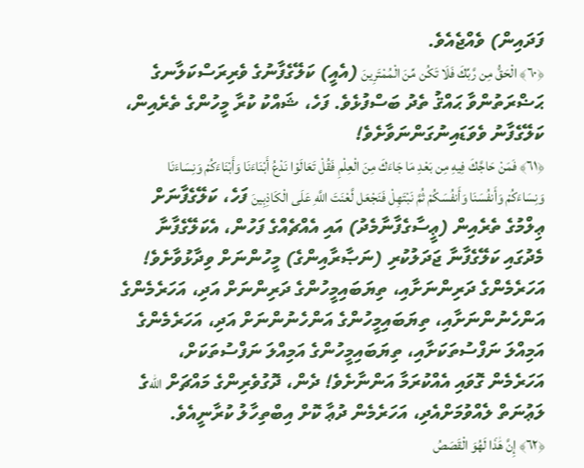ފަދައިން) ވެއްޖެއެވެ.
﴿٦٠﴾ الْحَقُّ مِن رَّبِّكَ فَلَا تَكُن مِّنَ الْمُمْتَرِينَ (އެއީ) ކަލޭގެފާނުގެ ވެރިރަސްކަލާނގެ ޙަޟްރަތުންވާ ޙައްޤު ތެދު ބަސްފުޅެވެ. ފަހެ، ޝައްކު ކުރާ މީހުންގެ ތެރެއިން، ކަލޭގެފާނު ވެވަޑައިނުގަންނަވާށެވެ!
﴿٦١﴾ فَمَنْ حَاجَّكَ فِيهِ مِن بَعْدِ مَا جَاءَكَ مِنَ الْعِلْمِ فَقُلْ تَعَالَوْا نَدْعُ أَبْنَاءَنَا وَأَبْنَاءَكُمْ وَنِسَاءَنَا وَنِسَاءَكُمْ وَأَنفُسَنَا وَأَنفُسَكُمْ ثُمَّ نَبْتَهِلْ فَنَجْعَل لَّعْنَتَ اللَّهِ عَلَى الْكَاذِبِينَ ފަހެ، ކަލޭގެފާނަށް ޢިލްމުގެ ތެރެއިން (ޢީސާގެފާނާމެދު) އައި އެއްޗެއްގެ ފަހުން، އެކަލޭގެފާނާ މެދުގައި ކަލޭގެފާނާ ޖަދަލުކުރި (ނަޞާރާއިންގެ) މީހުންނަށް ވިދާޅުވާށެވެ! އަހަރެމެންގެ ދަރިންނަށާއި، ތިޔަބައިމީހުންގެ ދަރިންނަށް އަދި، އަހަރެމެންގެ އަންހެނުންނަށާއި، ތިޔަބައިމީހުންގެ އަންހެނުންނަށް އަދި، އަހަރެމެންގެ އަމިއްލަ ނަފްސުތަކަށާއި، ތިޔަބައިމީހުންގެ އަމިއްލަ ނަފްސުތަކަށް، އަހަރެމެން ގޮވައި އެއްކުރަމާ އަންނާށެވެ! ދެން، ދޮގުވެރިންގެ މައްޗަށް اللهގެ ލަޢުނަތް ލެއްވުމަށްއެދި، އަހަރެމެން ދުޢާ ކޮށް އިބްތިހާލު ކުރާނީއެވެ.
﴿٦٢﴾ إِنَّ هَٰذَا لَهُوَ الْقَصَصُ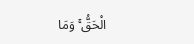الْحَقُّ ۚ وَمَا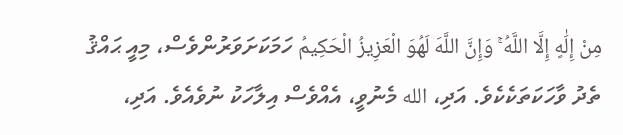مِنْ إِلَٰهٍ إِلَّا اللَّهُ ۚ وَإِنَّ اللَّهَ لَهُوَ الْعَزِيزُ الْحَكِيمُ ހަމަކަށަވަރުންވެސް، މިއީ ޙައްޤު ތެދު ވާހަކަތަކެކެވެ. އަދި، الله މެނުވީ، އެއްވެސް އިލާހަކު ނުވެއެވެ. އަދި،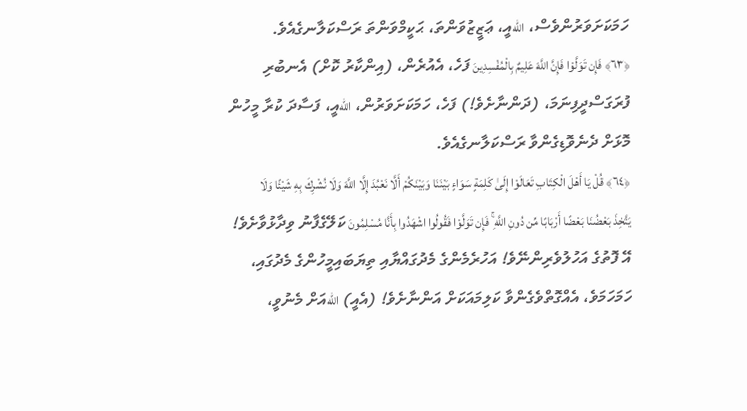ހަމަކަށަވަރުންވެސް، اللهއީ، ޢަޒީޒުވަންތަ، ޙަކީމްވަންތަ ރަސްކަލާނގެއެވެ.
﴿٦٣﴾ فَإِن تَوَلَّوْا فَإِنَّ اللَّهَ عَلِيمٌ بِالْمُفْسِدِينَ ފަހެ، އެއުރެން، (އިންކާރު ކޮށް) އެނބުރި ފުރަގަސްދީފިނަމަ، (ދަންނާށެވެ!) ފަހެ، ހަމަކަށަވަރުން، اللهއީ، ފަސާދަ ކުރާ މީހުން މޮޅަށް ދެނެވޮޑިގެންވާ ރަސްކަލާނގެއެވެ.
﴿٦٤﴾ قُلْ يَا أَهْلَ الْكِتَابِ تَعَالَوْا إِلَىٰ كَلِمَةٍ سَوَاءٍ بَيْنَنَا وَبَيْنَكُمْ أَلَّا نَعْبُدَ إِلَّا اللَّهَ وَلَا نُشْرِكَ بِهِ شَيْئًا وَلَا يَتَّخِذَ بَعْضُنَا بَعْضًا أَرْبَابًا مِّن دُونِ اللَّهِ ۚ فَإِن تَوَلَّوْا فَقُولُوا اشْهَدُوا بِأَنَّا مُسْلِمُونَ ކަލޭގެފާނު ވިދާޅުވާށެވެ! އޭ ފޮތުގެ އަހުލުވެރިންނޭވެ! އަހުރެމެންގެ މެދުގައްޔާއި ތިޔަބައިމީހުންގެ މެދުގައި، ހަމަހަމަވެ، އެއްގޮތްވެގެންވާ ކަލިމައަކަށް އަންނާށެވެ! (އެއީ) اللهއަށް މެނުވީ،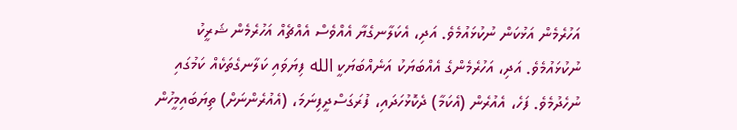އަހުރެމެން އަޅުކަން ނުކުޅައުމެވެ. އަދި، އެކަލާނގެޔާ އެއްވެސް އެއްޗެއް އަހުރެމެން ޝަރީކު ނުކުޅައުމެވެ. އަދި، އަހުރެމެންގެ އެއްބަޔަކު އަނެއްބަޔަކީ الله ފިޔަވައި ކަލާނގެތަކެއް ކަމުގައި ނުހެދުމެވެ. ފަހެ، އެއުރެން (އެކަމާ) ދެކޮޅުހަދައި، ފުރަގަސްދީފިނަމަ، (އެއުރެންނަށް) ތިޔަބައިމީހުން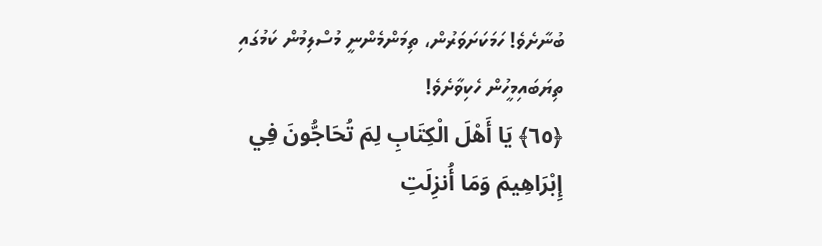ބުނާށެވެ! ހަމަކަށަވަރުން، ތިމަންމެންނީ މުސްލިމުން ކަމުގައި ތިޔަބައިމީހުން ހެކިވާށެވެ!
﴿٦٥﴾ يَا أَهْلَ الْكِتَابِ لِمَ تُحَاجُّونَ فِي إِبْرَاهِيمَ وَمَا أُنزِلَتِ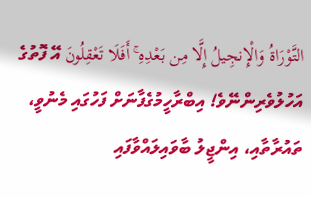التَّوْرَاةُ وَالْإِنجِيلُ إِلَّا مِن بَعْدِهِ ۚ أَفَلَا تَعْقِلُونَ އޭ ފޮތުގެ އަހުލުވެރިންނޭވެ! އިބްރާހީމުގެފާނަށް ފަހުގައި މެނުވީ، ތައުރާތާއި، އިންޖީލު ބާވައިލައްވާފައި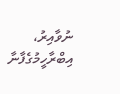ނުވާއިރު، އިބްރާހީމުގެފާނާ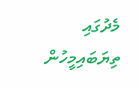މެދުގައި ތިޔަބައިމީހުން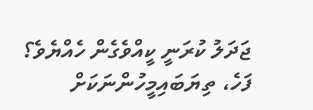ޖަދަލު ކުރަނީ ކީއްވެގެން ހެއްޔެވެ؟ ފަހެ، ތިޔަބައިމީހުންނަކަށް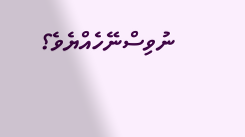ނުވިސްނޭހެއްޔެވެ؟